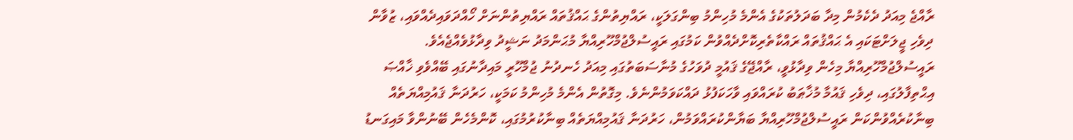ރާއްޖެ މިއަދު ދެކެމުން މިދާ ބަދަލުތަކުގެ އެންމެ މުހިންމު ބިންގަލަކީ، ރައްޔިތުންގެ ޙައްޤުތައް ރައްޔިތުންނަށް ހޯއްދަވައިދެއްވައި، ޒުވާން ދިވެހި ޖީލަށްޓަކައި އެ ޙައްޤުތައް ރައްކާތެރިކޮށްދެއްވުން ކަމުގައި ރައީސުލްޖުމްހޫރިއްޔާ މުޙަންމަދު ނަޝީދު ވިދާޅުވެއްޖެއެވެ. ރައީސުލްޖުމްހޫރިއްޔާ މިހެން ވިދާޅުވީ، ރާއްޖޭގެ ޤައުމީ ދުވަހުގެ މުނާސަބަތުގައި މިއަދު ހެނދުނު ޖުމްހޫރީ މައިދާނުގައި ބޭއްވެވި ޚާއްޞަ އިޙްތިފާލުގައި، ދިވެހި ޤައުމާ މުޚާޠަބު ކުރައްވައި ވާހަކަފުޅު ދައްކަވަމުންނެވެ. މިގޮތުން އެންމެ މުހިންމު ކަމަކީ، ހަރުދަނާ ޤައުމިއްޔަތެއް ބިނާކުރެއްވުންކަން ރައީސުލްޖުމްހޫރިއްޔާ ބަޔާންކުރައްވަމުން، ހަރުދަނާ ޤައުމިއްޔަތެއް ބިނާކުރުމުގައި، ކޮންމެހެން ބޭނުންވާ މައިގަނޑު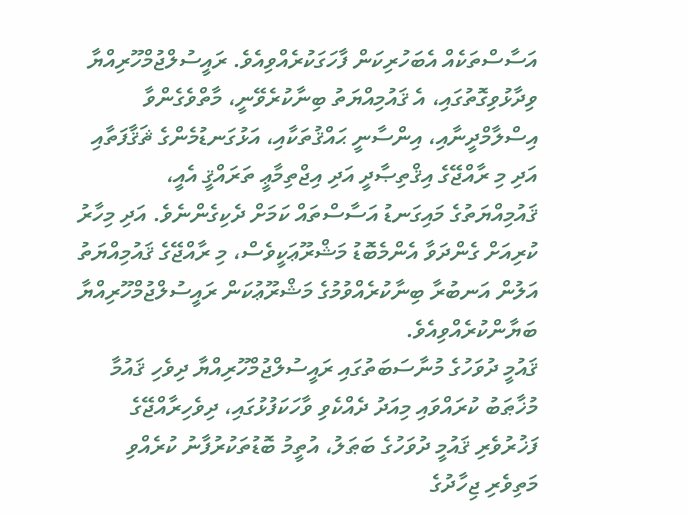އަސާސްތަކެއް އެބަހުރިކަން ފާހަގަކުރެއްވިއެވެ. ރައީސުލްޖުމްހޫރިއްޔާ ވިދާޅުވިގޮތުގައި، އެ ޤައުމިއްޔަތު ބިނާކުރެވޭނީ، މާތްވެގެންވާ އިސްލާމްދީނާއި، އިންސާނީ ޙައްޤުތަކާއި، އަޅުގަނޑުމެންގެ ޘަޤާފަތާއި އަދި މި ރާއްޖޭގެ އިޤްތިޞާދީ އަދި އިޖްތިމާޢީ ތަރައްޤީ އެއީ، ޤައުމިއްޔަތުގެ މައިގަނޑު އަސާސްތައް ކަމަށް ދެކިގެންނެވެ. އަދި މިހާރު ކުރިއަށް ގެންދަވާ އެންމެބޮޑު މަޝްރޫޢަކީވެސް، މި ރާއްޖޭގެ ޤައުމިއްޔަތު އަލުން އަނބުރާ ބިނާކުރެއްވުމުގެ މަޝްރޫޢުކަން ރައީސުލްޖުމްހޫރިއްޔާ ބަޔާންކުރެއްވިއެވެ.
ޤައުމީ ދުވަހުގެ މުނާސަބަތުގައި ރައީސުލްޖުމްހޫރިއްޔާ ދިވެހި ޤައުމާ މުޚާޠަބު ކުރައްވައި މިއަދު ދެއްކެވި ވާހަކަފުޅުގައި، ދިވެހިރާއްޖޭގެ ފަޚުރުވެރި ޤައުމީ ދުވަހުގެ ބަޠަލު، އުތީމު ބޮޑުތަކުރުފާނު ކުރެއްވި މަތިވެރި ޖިހާދުގެ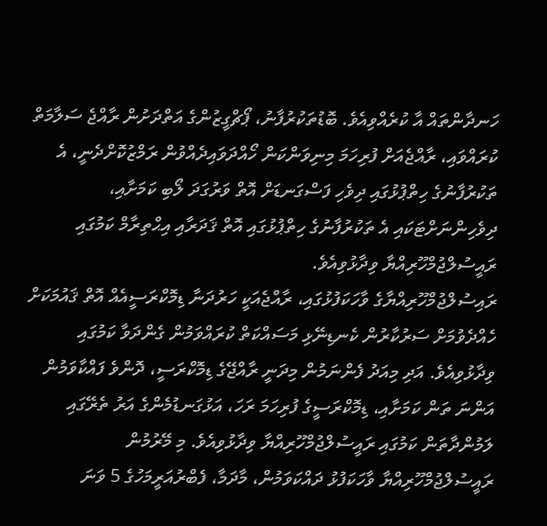ހަނދާންތައް އާ ކުރެއްވިއެވެ. ބޮޑުތަކުރުފާނު، ޕޯޗްގީޒުންގެ އަތްދަށުން ރާއްޖެ ސަލާމަތް ކުރައްވައި، ރާއްޖެއަށް ފުރިހަމަ މިނިވަންކަން ހޯއްދަވައިދެއްވުން ރަމްޒުކޮށްދެނީ، އެ ތަކުރުފާނުގެ ހިތްޕުޅުގައި ދިވެހި ފަސްގަނޑަށް އޮތް ވަރުގަދަ ލޯބި ކަމަށާއި، ދިވެހިންނަށްޓަކައި އެ ތަކުރުފާނުގެ ހިތްޕުޅުގައި އޮތް ޤަދަރާއި އިޙްތިރާމް ކަމުގައި ރައީސުލްޖުމްހޫރިއްޔާ ވިދާޅުވިއެވެ.
ރައިސުލްޖުމްހޫރިއްޔާގެ ވާހަކަފުޅުގައި، ރާއްޖެއަކީ ހަރުދަނާ ޑިމޮކްރަސީއެއް އޮތް ޤައުމަކަށް ހެއްދެވުމަށް ސަރުކާރުން ކެނޑިނޭޅި މަސައްކަތް ކުރައްވަމުން ގެންދަވާ ކަމުގައި ވިދާޅުވިއެވެ. އަދި މިއަދު ފެންނަމުން މިދަނީ ރާއްޖޭގެ ޑިމޮކްރަސީ، ދޮންވެ ފައްކާވަމުން އަންނަ ތަން ކަމަށާއި، ޑިމޮކްރަސީގެ ފުރިހަމަ ރަހަ، އަޅުގަނޑުމެންގެ އަރު ތެރޭގައި ލަމުންދާތަން ކަމުގައި ރައީސުލްޖުމްހޫރިއްޔާ ވިދާޅުވިއެވެ. މި މޭރުމުން ރައީސުލްޖުމްހޫރިއްޔާ ވާހަކަފުޅު ދައްކަވަމުން، މާދަމާ، ފެބްރުއަރީމަހުގެ 5 ވަނަ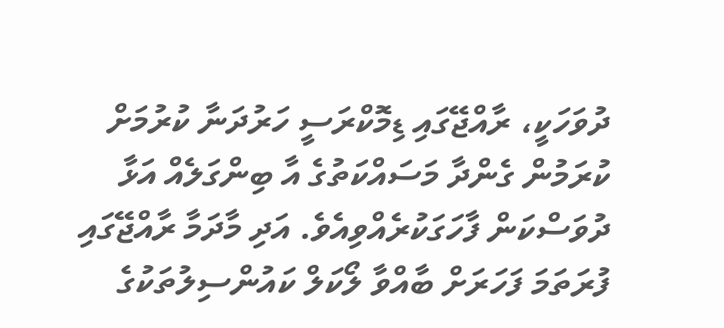ދުވަހަކީ، ރާއްޖޭގައި ޑިމޮކްރަސީ ހަރުދަނާ ކުރުމަށް ކުރަމުން ގެންދާ މަސައްކަތުގެ އާ ބިންގަލެއް އަޅާ ދުވަސްކަން ފާހަގަކުރެއްވިއެވެ. އަދި މާދަމާ ރާއްޖޭގައި ފުރަތަމަ ފަހަރަށް ބާއްވާ ލޯކަލް ކައުންސިލުތަކުގެ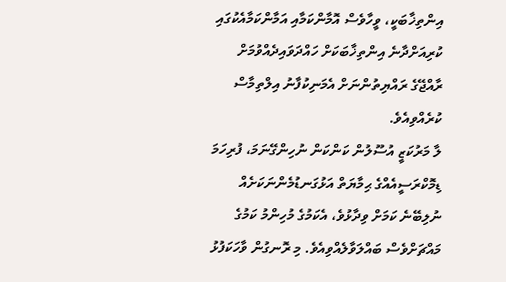އިންތިޚާބަކީ، ވީހާވެސް އޮމާންކަމާއި އަމާންކަމާއެކުގައި ކުރިއަށްދާނެ އިންތިޚާބަކަށް ހައްދަވައިދެއްވުމަށް ރާއްޖޭގެ ރައްޔިތުންނަށް އެމަނިކުފާނު އިލްތިމާސް ކުރެއްވިއެވެ.
ލާ މަރުކަޒީ އުސޫލުން ކަންކަން ނުހިންގޭނަމަ، ފުރިހަމަ ޑިމޮކްރަސީއެއްގެ ޙިމާޔަތް އަޅުގަނޑުމެންނަކަށެއް ނުލިބޭނެ ކަމަށް ވިދާޅުވެ، އެކަމުގެ މުހިންމު ކަމުގެ މައްޗަށްވެސް ބައްލަވާލެއްވިއެވެ. މި ރޮނގުން ވާހަކަފުޅު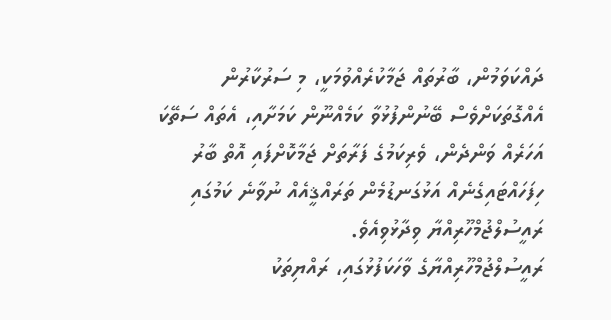ދައްކަވަމުން، ބާރުތައް ޖަމާކުރެއްވުމަކީ، މި ސަރުކާރުން އެއްގޮތަކަށްވެސް ބޭނުންފުޅުވާ ކަމެއްނޫން ކަމަށާއި، އެތައް ސަތޭކަ އަހަރެއް ވަންދެން، ވެރިކަމުގެ ފަރާތަށް ޖަމާކޮށްފައި އޮތް ބާރު ހިފަހައްޓައިގެނެއް އަޅުގަނޑުމެން ތަރައްޤީއެއް ނުވާނެ ކަމުގައި ރައީސުލްޖުމްހޫރިއްޔާ ވިދާޅުވިއެވެ.
ރައީސުލްޖުމްހޫރިއްޔާގެ ވާހަކަފުޅުގައި، ރައްޔިތަކު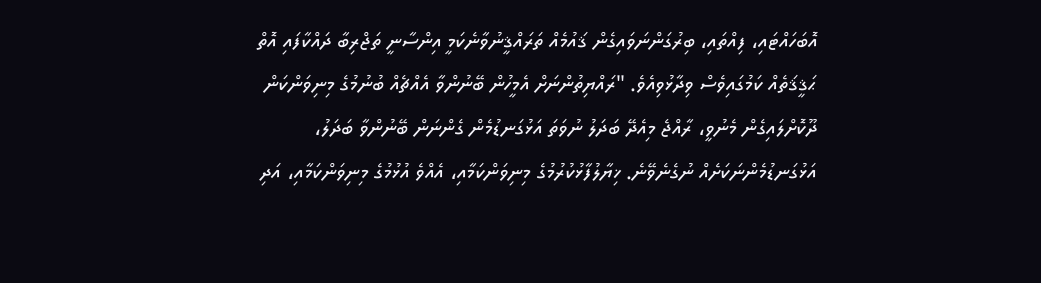އޮބަހައްޓައި، ފިއްތައި، ބިރުގަންނަވައިގެން ޤައުމެއް ތަރައްޤީނުވާނެކަމީ އިންސާނީ ތަޖްރިބާ ދައްކާފައި އޮތް ޙަޤީޤަތެއް ކަމުގައިވެސް ވިދާޅުވިއެވެ. "ރައްޔިތުންނަށް އެމީހުން ބޭނުންވާ އެއްޗެއް ބުނުމުގެ މިނިވަންކަން ދޫކޮށްލައިގެން މެނުވީ، ރާއްޖެ މިއެދޭ ބަދަލު ނުވަތަ އަޅުގަނޑުމެން ގެންނަން ބޭނުންވާ ބަދަލު، އަޅުގަނޑުމެންނަކަށެއް ނުގެނެވޭނެ. ޚިޔާލުފާޅުކުރުމުގެ މިނިވަންކަމާއި، އެއްވެ އުޅުމުގެ މިނިވަންކަމާއި، އަދި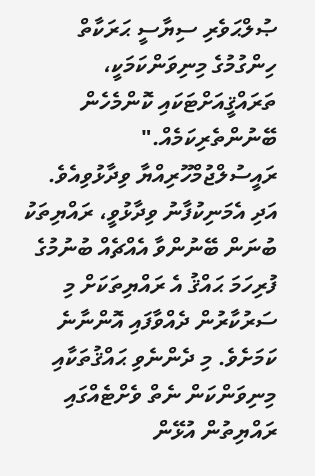ޞުލްޙަވެރި ސިޔާސީ ޙަރަކާތް ހިންގުމުގެ މިނިވަންކަމަކީ، ތަރައްޤީއަށްޓަކައި ކޮންމެހެން ބޭނުންތެރިކަމެއް." ރައީސުލްޖުމްހޫރިއްޔާ ވިދާޅުވިއެވެ. އަދި އެމަނިކުފާނު ވިދާޅުވީ، ރައްޔިތަކު ބުނަން ބޭނުންވާ އެއްޗެއް ބުނުމުގެ ފުރިހަމަ ޙައްޤު އެ ރައްޔިތަކަށް މި ސަރުކާރުން ދެއްވާފައި އޮންނާނެ ކަމަށެވެ. މި ދެންނެވި ޙައްޤުތަކާއި މިނިވަންކަން ނެތް ވެށްޓެއްގައި ރައްޔިތުން އުޅޭން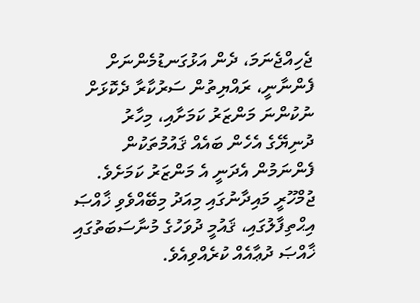ޖެހިއްޖެނަމަ، ދެން އަޅުގަނޑުމެންނަށް ފެންނާނީ، ރައްޔިތުން ސަރުކާރާ ދެކޮޅަށް ނުކުންނަ މަންޒަރު ކަމަށާއި، މިހާރު ދުނިޔޭގެ އެހެން ބައެއް ޤައުމުތަކުން ފެންނަމުން އެދަނީ އެ މަންޒަރު ކަމަށެވެ.
ޖުމްހޫރީ މައިދާނުގައި މިއަދު މިބޭއްވެވި ޚާއްޞަ އިޙްތިފާލުގައި، ޤައުމީ ދުވަހުގެ މުނާސަބަތުގައި ޚާއްޞަ ދުޢާއެއް ކުރެއްވިއެވެ.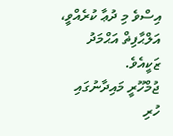އިސްވެ މި ދުޢާ ކުރެއްވީ، އަލްޙާފިޡް އަޙްމަދު ޒަކީއެވެ.
ޖުމްހޫރީ މައިދާނުގައި ހުރި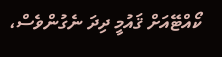ކޯއްޓޭއަށް ޤައުމީ ދިދަ ނެގުންވެސް،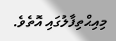މިއިޙްތިފާލުގައި އޮތެވެ.